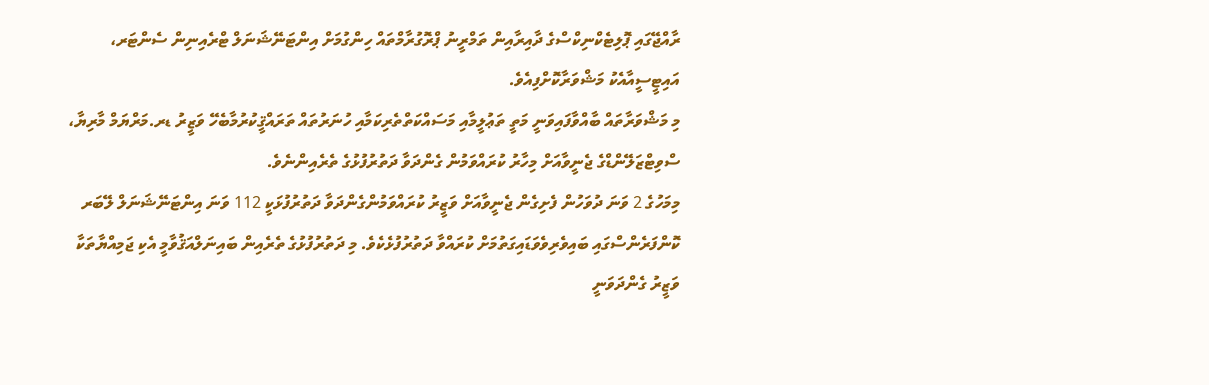ރާއްޖޭގައި ޕޮލިޓެކްނިކްސްގެ ދާއިރާއިން ތަމްރީނު ޕްރޮގުރާމްތައް ހިންގުމަށް އިންޓަނޭޝަނަލް ޓްރެއިނިން ސެންޓަރ، އައިޓީސީއާއެކު މަޝްވަރާކޮށްފިއެވެ.
މި މަޝްވަރާތައް ބާއްވާފައިވަނީ މަތީ ތަޢުލީމާއި މަސައްކަތްތެރިކަމާއި ހުނަރުތައް ތަރައްޤީކުރުމާބެހޭ ވަޒީރު ޑރ.މަރްޔަމް މާރިޔާ، ސްވިޓްޒަލޭންޑްގެ ޖެނީވާއަށް މިހާރު ކުރައްވަމުން ގެންދަވާ ދަތުރުފުޅުގެ ތެރެއިންނެވެ.
މިމަހުގެ 2 ވަނަ ދުވަހުން ފެށިގެން ޖެނީވާއަށް ވަޒީރު ކުރައްވަމުންގެންދަވާ ދަތުރުފުޅަކީ 112 ވަނަ އިންޓަނޭޝަނަލް ލޭބަރ ކޮންފަރެންސްގައި ބައިވެރިވެވަޑައިގަތުމަށް ކުރައްވާ ދަތުރުފުޅެކެވެ. މި ދަތުރުފުޅުގެ ތެރެއިން ބައިނަލްއަޤުވާމީ އެކި ޖަމިއްޔާތަކާ ވަޒީރު ގެންދަވަނީ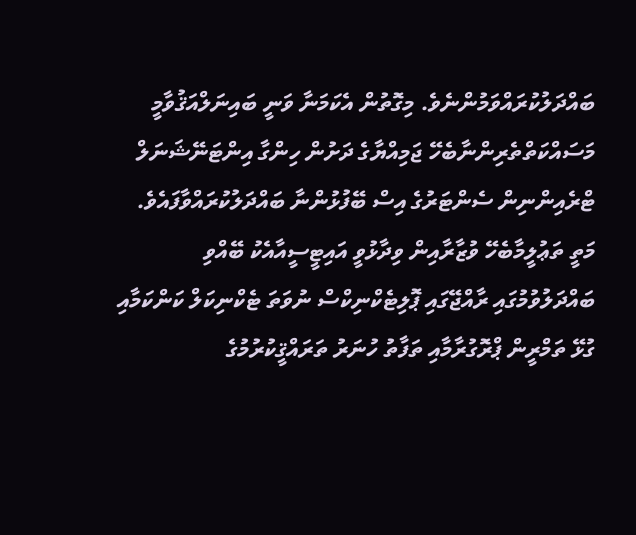ބައްދަލުކުރައްވަމުންނެވެ. މިގޮތުން އެކަމަނާ ވަނީ ބައިނަލްއަޤުވާމީ މަސައްކަތްތެރިންނާބެހޭ ޖަމިއްޔާގެ ދަށުން ހިންގާ އިންޓަނޭޝަނަލް ޓްރެއިންނިން ސެންޓަރުގެ އިސް ބޭފުޅުންނާ ބައްދަލުކުރައްވާފައެވެ.
މަތީ ތަޢުލީމާބެހޭ ވުޒާރާއިން ވިދާޅުވީ އައިޓީސީއާއެކު ބޭއްވި ބައްދަލުވުމުގައި ރާއްޖޭގައި ޕޮލިޓެކްނިކްސް ނުވަތަ ޓެކްނިކަލް ކަންކަމާއި ގުޅޭ ތަމްރީން ޕްރޮގުރާމާއި ތަފާތު ހުނަރު ތަރައްޤީކުރުމުގެ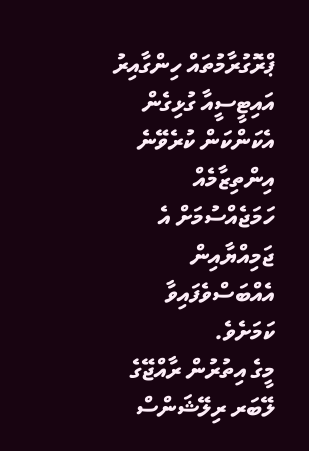ޕްރޮގުރާމުތައް ހިންގާއިރު އައިޓީސީއާ ގުޅިގެން އެކަންކަން ކުރެވޭނެ އިންތިޒާމެއް ހަމަޖެއްސުމަށް އެ ޖަމިއްޔާއިން އެއްބަސްވެފައިވާ ކަމަށެވެ.
މީގެ އިތުރުން ރާއްޖޭގެ ލޭބަރ ރިލޭޝަންސް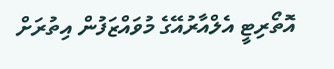އޮތޯރިޓީ އެލްއާރުއޭގެ މުވައްޒަފުން އިތުރަށް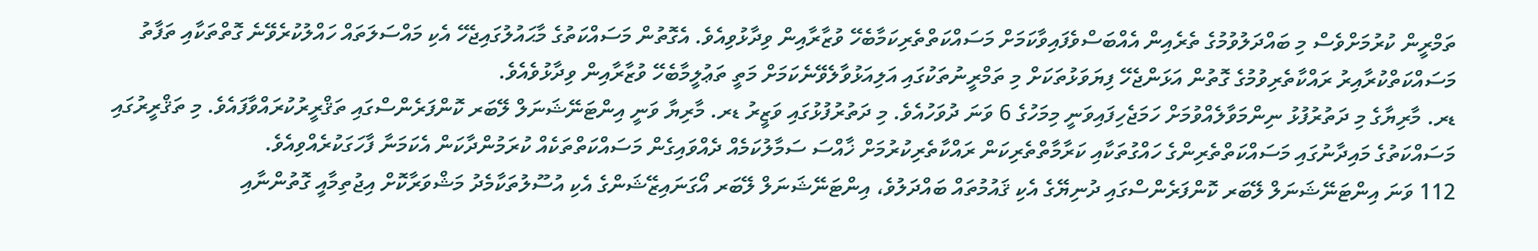ތަމްރީން ކުރުމަށްވެސް މި ބައްދަލުވުމުގެ ތެރެއިން އެއްބަސްވެފައިވާކަމަށް މަސައްކަތްތެރިކަމާބެހޭ ވުޒާރާއިން ވިދާޅުވިއެވެ. އެގޮތުން މަސައްކަތުގެ މާޙައުލުގައިޖެހޭ އެކި މައްސަލަތައް ހައްލުކުރެވޭނެ ގޮތްތަކާއި ތަފާތު މަސައްކަތްކުރާއިރު ރައްކާތެރިވުމުގެ ގޮތުން އަޅަންޖެހޭ ފިޔަވަޅުތަކަށް މި ތަމްރީނުތަކުގައި އަލިއަޅުވާލެވޭނެކަމަށް މަތީ ތަޢުލީމާބެހޭ ވުޒާރާއިން ވިދާޅުވެއެވެ.
ޑރ. މާރިޔާގެ މި ދަތުރުފުޅު ނިންމަވާލެއްވުމަށް ހަމަޖެހިފައިވަނީ މިމަހުގެ 6 ވަނަ ދުވަހުއެވެ. މި ދަތުރުފުޅުގައި ވަޒީރު ޑރ. މާރިޔާ ވަނީ އިންޓަނޭޝަނަލް ލޭބަރ ކޮންފަރެންސްގައި ތަޤްރީރުކުރައްވާފައެވެ. މި ތަޤްރީރުގައި މަސައްކަތުގެ މައިދާނުގައި މަސައްކަތްތެރިންގެ ހައްގުތަކާއި ކަރާމާތްތެރިކަން ރައްކާތެރިކުރުމަށް ޚާއްސަ ސަމާލުކަމެއް ދެއްވައިގެން މަސައްކަތްތަކެއް ކުރަމުންދާކަން އެކަމަނާ ފާހަގަކުރެއްވިއެވެ.
112 ވަނަ އިންޓަނޭޝަނަލް ލޭބަރ ކޮންފަރެންސްގައި ދުނިޔޭގެ އެކި ޤައުމުތައް ބައްދަލުވެ، އިންޓަނޭޝަނަލް ލޭބަރ އޯގަނައިޒޭޝަންގެ އެކި އުސޫލުތަކާމެދު މަޝްވަރާކޮށް އިޖުތިމާއީ ގޮތުންނާއި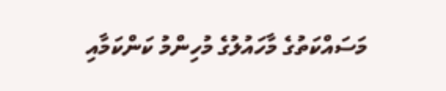މަސައްކަތުގެ މާހައުލުގެ މުހިންމު ކަންކަމާއި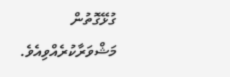ގުޅޭގޮތުން މަޝްވަރާކުރެއްވިއެވެ.